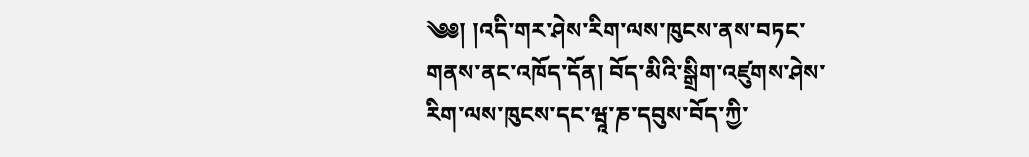༄༅། །འདི་གར་ཤེས་རིག་ལས་ཁུངས་ནས་བཏང་གནས་ནང་འཁོད་དོན། བོད་མིའི་སྒྲིག་འཛུགས་ཤེས་རིག་ལས་ཁུངས་དང་ཝཱ་ཎ་དབུས་བོད་ཀྱི་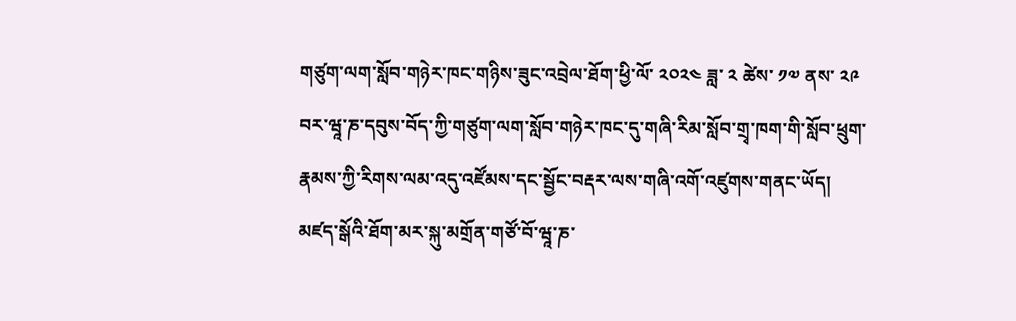གཙུག་ལག་སློབ་གཉེར་ཁང་གཉིས་ཟུང་འབྲེལ་ཐོག་ཕྱི་ལོ་ ༢༠༢༤ ཟླ་ ༢ ཚེས་ ༡༧ ནས་ ༢༩ བར་ཝཱ་ཎ་དབུས་བོད་ཀྱི་གཙུག་ལག་སློབ་གཉེར་ཁང་དུ་གཞི་རིམ་སློབ་གྲྭ་ཁག་གི་སློབ་ཕྲུག་རྣམས་ཀྱི་རིགས་ལམ་འདུ་འཛོམས་དང་སྦྱོང་བརྡར་ལས་གཞི་འགོ་འཛུགས་གནང་ཡོད།
མཛད་སྒོའི་ཐོག་མར་སྐུ་མགྲོན་གཙོ་བོ་ཝཱ་ཎ་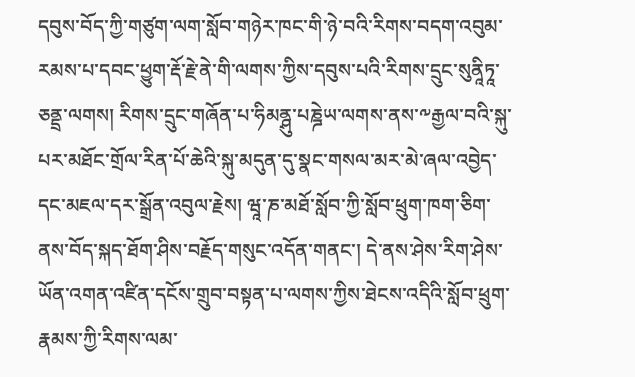དབུས་བོད་ཀྱི་གཙུག་ལག་སློབ་གཉེར་ཁང་གི་ཉེ་བའི་རིགས་བདག་འབུམ་རམས་པ་དབང་ཕྱུག་རྡོ་རྗེ་ནེ་གི་ལགས་ཀྱིས་དབུས་པའི་རིགས་དྲུང་སུནཱིཏཱ་ཅནྡྲ་ལགས། རིགས་དྲུང་གཞོན་པ་ཧིམནྴུ་པཎྜེཡ་ལགས་ནས་༸རྒྱལ་བའི་སྐུ་པར་མཐོང་གྲོལ་རིན་པོ་ཆེའི་སྐུ་མདུན་དུ་སྣང་གསལ་མར་མེ་ཞལ་འབྱེད་དང་མཇལ་དར་སྒྲོན་འབུལ་རྗེས། ཝཱ་ཎ་མཐོ་སློབ་ཀྱི་སློབ་ཕྲུག་ཁག་ཅིག་ནས་བོད་སྐད་ཐོག་ཤིས་བརྗོད་གསུང་འདོན་གནང་། དེ་ནས་ཤེས་རིག་ཤེས་ཡོན་འགན་འཛིན་དངོས་གྲུབ་བསྟན་པ་ལགས་ཀྱིས་ཐེངས་འདིའི་སློབ་ཕྲུག་རྣམས་ཀྱི་རིགས་ལམ་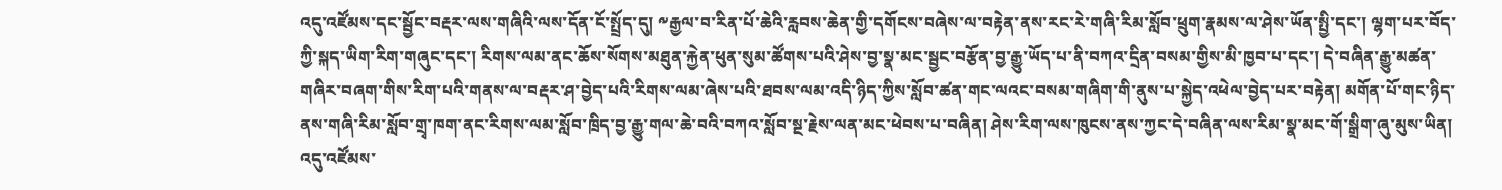འདུ་འཛོམས་དང་སྦྱོང་བརྡར་ལས་གཞིའི་ལས་དོན་ངོ་སྤྲོད་དུ། ༸རྒྱལ་བ་རིན་པོ་ཆེའི་རླབས་ཆེན་གྱི་དགོངས་བཞེས་ལ་བརྟེན་ནས་རང་རེ་གཞི་རིམ་སློབ་ཕྲུག་རྣམས་ལ་ཤེས་ཡོན་སྤྱི་དང་། ལྷག་པར་བོད་ཀྱི་སྐད་ཡིག་རིག་གཞུང་དང་། རིགས་ལམ་ནང་ཆོས་སོགས་མཐུན་རྐྱེན་ཕུན་སུམ་ཚོགས་པའི་ཤེས་བྱ་སྣ་མང་སྦྱང་བརྩོན་བྱ་རྒྱུ་ཡོད་པ་ནི་བཀའ་དྲིན་བསམ་གྱིས་མི་ཁྱབ་པ་དང་། དེ་བཞིན་རྒྱུ་མཚན་གཞིར་བཞག་གིས་རིག་པའི་གནས་ལ་བརྡར་ཤ་བྱེད་པའི་རིགས་ལམ་ཞེས་པའི་ཐབས་ལམ་འདི་ཉིད་ཀྱིས་སློབ་ཚན་གང་ལའང་བསམ་གཞིག་གི་ནུས་པ་སྐྱེད་འཕེལ་བྱེད་པར་བརྟེན། མགོན་པོ་གང་ཉིད་ནས་གཞི་རིམ་སློབ་གྲྭ་ཁག་ནང་རིགས་ལམ་སློབ་ཁྲིད་བྱ་རྒྱུ་གལ་ཆེ་བའི་བཀའ་སློབ་སྔ་རྗེས་ལན་མང་ཕེབས་པ་བཞིན། ཤེས་རིག་ལས་ཁུངས་ནས་ཀྱང་དེ་བཞིན་ལས་རིམ་སྣ་མང་གོ་སྒྲིག་ཞུ་མུས་ཡིན། འདུ་འཛོམས་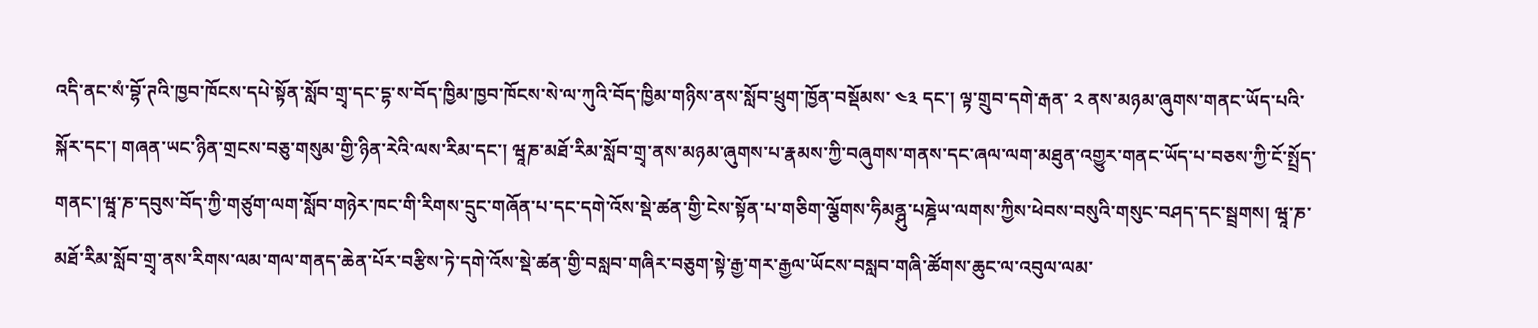འདི་ནང་སཾ་བྷོ་ཊའི་ཁྱབ་ཁོངས་དཔེ་སྟོན་སློབ་གྲྭ་དང་དྷ་ས་བོད་ཁྱིམ་ཁྱབ་ཁོངས་སེ་ལ་ཀུའི་བོད་ཁྱིམ་གཉིས་ནས་སློབ་ཕྲུག་ཁྱོན་བསྡོམས་ ༤༣ དང་། ལྟ་གྲུབ་དགེ་རྒན་ ༢ ནས་མཉམ་ཞུགས་གནང་ཡོད་པའི་སྐོར་དང་། གཞན་ཡང་ཉིན་གྲངས་བཅུ་གསུམ་གྱི་ཉིན་རེའི་ལས་རིམ་དང་། ཝཱཎ་མཐོ་རིམ་སློབ་གྲྭ་ནས་མཉམ་ཞུགས་པ་རྣམས་ཀྱི་བཞུགས་གནས་དང་ཞལ་ལག་མཐུན་འགྱུར་གནང་ཡོད་པ་བཅས་ཀྱི་ངོ་སྤྲོད་གནང་།ཝཱ་ཎ་དབུས་བོད་ཀྱི་གཙུག་ལག་སློབ་གཉེར་ཁང་གི་རིགས་དྲུང་གཞོན་པ་དང་དགེ་འོས་སྡེ་ཚན་གྱི་ངེས་སྟོན་པ་གཅིག་ལྕོགས་ཧིམནྴུ་པཎྜེཡ་ལགས་ཀྱིས་ཕེབས་བསུའི་གསུང་བཤད་དང་སྦྲགས། ཝཱ་ཎ་མཐོ་རིམ་སློབ་གྲྭ་ནས་རིགས་ལམ་གལ་གནད་ཆེན་པོར་བརྩིས་ཏེ་དགེ་འོས་སྡེ་ཚན་གྱི་བསླབ་གཞིར་བཅུག་སྟེ་རྒྱ་གར་རྒྱལ་ཡོངས་བསླབ་གཞི་ཚོགས་ཆུང་ལ་འབུལ་ལམ་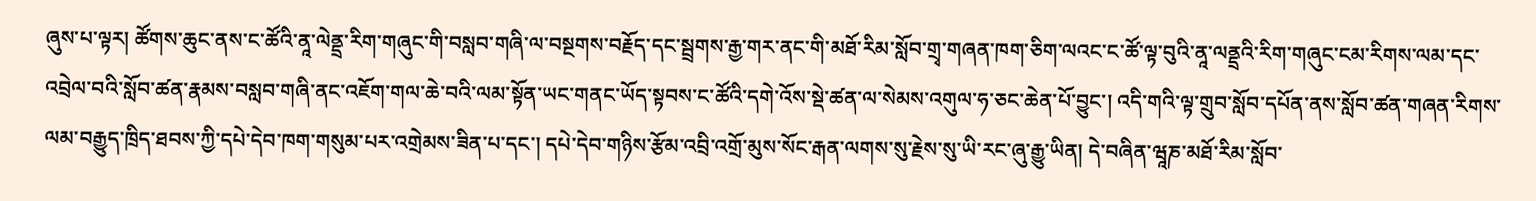ཞུས་པ་ལྟར། ཚོགས་ཆུང་ནས་ང་ཚོའི་ནཱ་ལེནྡྲ་རིག་གཞུང་གི་བསླབ་གཞི་ལ་བསྔགས་བརྗོད་དང་སྦྲགས་རྒྱ་གར་ནང་གི་མཐོ་རིམ་སློབ་གྲྭ་གཞན་ཁག་ཅིག་ལའང་ང་ཚོ་ལྟ་བུའི་ནཱ་ལནྡྲའི་རིག་གཞུང་ངམ་རིགས་ལམ་དང་འབྲེལ་བའི་སློབ་ཚན་རྣམས་བསླབ་གཞི་ནང་འཇོག་གལ་ཆེ་བའི་ལམ་སྟོན་ཡང་གནང་ཡོད་སྟབས་ང་ཚོའི་དགེ་འོས་སྡེ་ཚན་ལ་སེམས་འགུལ་ཧ་ཅང་ཆེན་པོ་བྱུང་། འདི་གའི་ལྟ་གྲུབ་སློབ་དཔོན་ནས་སློབ་ཚན་གཞན་རིགས་ལམ་བརྒྱུད་ཁྲིད་ཐབས་ཀྱི་དཔེ་དེབ་ཁག་གསུམ་པར་འགྲེམས་ཟིན་པ་དང་། དཔེ་དེབ་གཉིས་རྩོམ་འབྲི་འགྲོ་མུས་སོང་རྒན་ལགས་སུ་རྗེས་སུ་ཡི་རང་ཞུ་རྒྱུ་ཡིན། དེ་བཞིན་ཝཱཎ་མཐོ་རིམ་སློབ་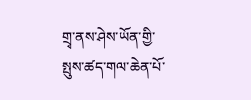གྲྭ་ནས་ཤེས་ཡོན་གྱི་སྤུས་ཚད་གལ་ཆེན་པོ་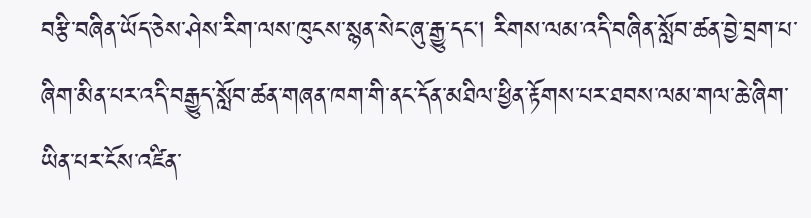བརྩི་བཞིན་ཡོད་ཅེས་ཤེས་རིག་ལས་ཁུངས་སྙན་སེང་ཞུ་རྒྱུ་དང། རིགས་ལམ་འདི་བཞིན་སློབ་ཚན་བྱེ་བྲག་པ་ཞིག་མིན་པར་འདི་བརྒྱུད་སློབ་ཚན་གཞན་ཁག་གི་ནང་དོན་མཐིལ་ཕྱིན་རྟོགས་པར་ཐབས་ལམ་གལ་ཆེ་ཞིག་ཡིན་པར་ངོས་འཛིན་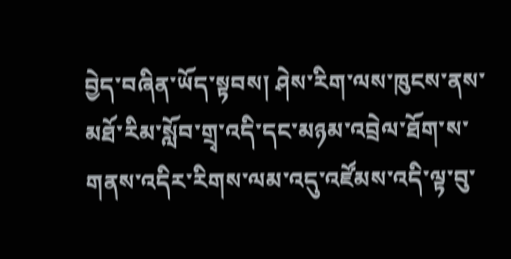བྱེད་བཞིན་ཡོད་སྟབས། ཤེས་རིག་ལས་ཁུངས་ནས་མཐོ་རིམ་སློབ་གྲྭ་འདི་དང་མཉམ་འབྲེལ་ཐོག་ས་གནས་འདིར་རིགས་ལམ་འདུ་འཛོམས་འདི་ལྟ་བུ་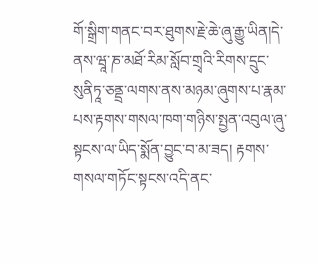གོ་སྒྲིག་གནང་བར་ཐུགས་རྗེ་ཆེ་ཞུ་རྒྱུ་ཡིན།དེ་ནས་ཝཱ་ཎ་མཐོ་རིམ་སློབ་གྲྭའི་རིགས་དྲུང་སུནིཏཱ་ཅནྡྲ་ལགས་ནས་མཉམ་ཞུགས་པ་རྣམ་པས་རྟགས་གསལ་ཁག་གཉིས་སྤྱན་འབུལ་ཞུ་སྟངས་ལ་ཡིད་སྨོན་བྱུང་བ་མ་ཟད། རྟགས་གསལ་གཏོང་སྟངས་འདི་ནང་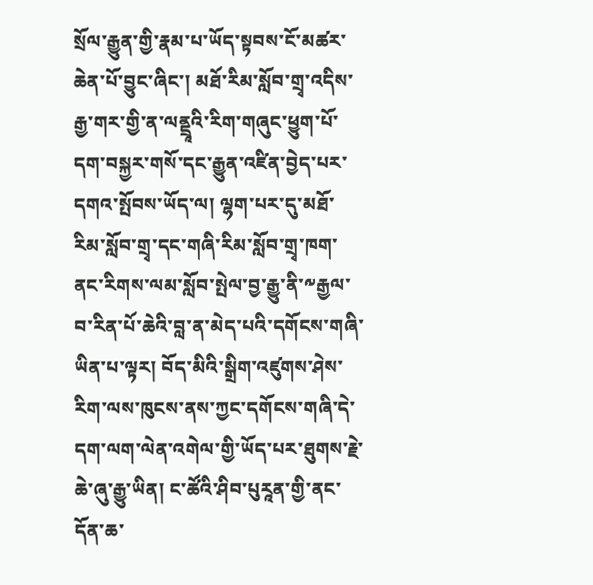སྲོལ་རྒྱུན་གྱི་རྣམ་པ་ཡོད་སྟབས་ངོ་མཚར་ཆེན་པོ་བྱུང་ཞིང་། མཐོ་རིམ་སློབ་གྲྭ་འདིས་རྒྱ་གར་གྱི་ན་ལནྡྲཱའི་རིག་གཞུང་ཕྱུག་པོ་དག་བསྐྱར་གསོ་དང་རྒྱུན་འཛིན་བྱེད་པར་དགའ་སྤོབས་ཡོད་ལ། ལྷག་པར་དུ་མཐོ་རིམ་སློབ་གྲྭ་དང་གཞི་རིམ་སློབ་གྲྭ་ཁག་ནང་རིགས་ལམ་སློབ་སྤེལ་བྱ་རྒྱུ་ནི་༸རྒྱལ་བ་རིན་པོ་ཆེའི་བླ་ན་མེད་པའི་དགོངས་གཞི་ཡིན་པ་ལྟར། བོད་མིའི་སྒྲིག་འཛུགས་ཤེས་རིག་ལས་ཁུངས་ནས་ཀྱང་དགོངས་གཞི་དེ་དག་ལག་ལེན་འགེལ་གྱི་ཡོད་པར་ཐུགས་རྗེ་ཆེ་ཞུ་རྒྱུ་ཡིན། ང་ཚོའི་ཤིབ་པུརཱན་གྱི་ནང་དོན་ཆ་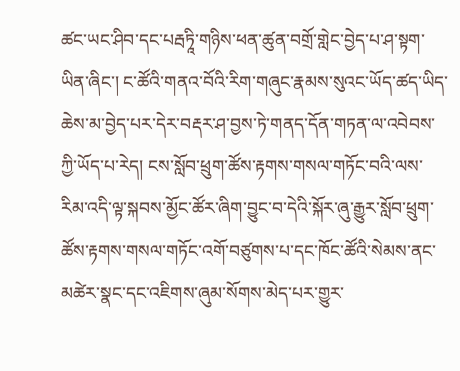ཚང་ཡང་ཤིབ་དང་པརྦཏཱི་གཉིས་ཕན་ཚུན་བགྲོ་གླེང་བྱེད་པ་ཤ་སྟག་ཡིན་ཞིང་། ང་ཚོའི་གནའ་བོའི་རིག་གཞུང་རྣམས་སུའང་ཡོད་ཚད་ཡིད་ཆེས་མ་བྱེད་པར་དེར་བརྡར་ཤ་བྱས་ཏེ་གནད་དོན་གཏན་ལ་འབེབས་ཀྱི་ཡོད་པ་རེད། ངས་སློབ་ཕྲུག་ཚོས་རྟགས་གསལ་གཏོང་བའི་ལས་རིམ་འདི་ལྟ་སྐབས་མྱོང་ཚོར་ཞིག་བྱུང་བ་དེའི་སྐོར་ཞུ་རྒྱུར་སློབ་ཕྲུག་ཚོས་རྟགས་གསལ་གཏོང་འགོ་བཙུགས་པ་དང་ཁོང་ཚོའི་སེམས་ནང་མཚེར་སྣང་དང་འཇིགས་ཞུམ་སོགས་མེད་པར་གྱུར་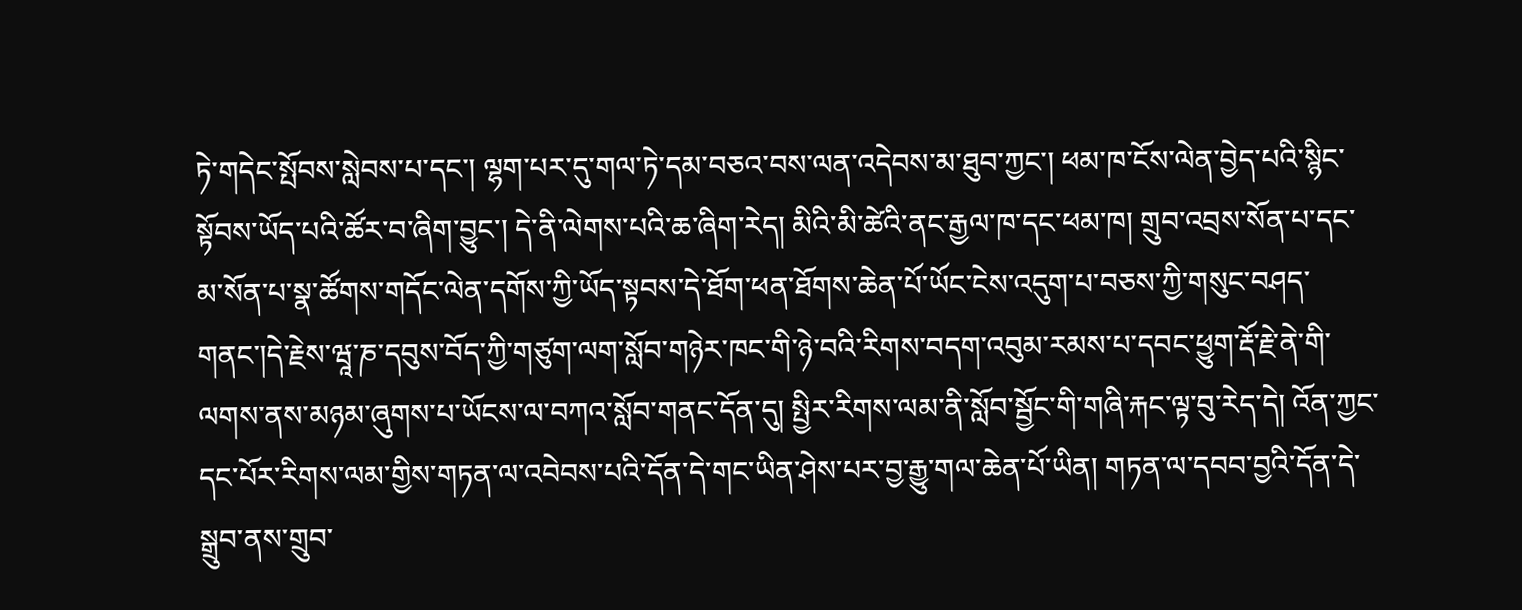ཏེ་གདེང་སྤོབས་སླེབས་པ་དང་། ལྷག་པར་དུ་གལ་ཏེ་དམ་བཅའ་བས་ལན་འདེབས་མ་ཐུབ་ཀྱང་། ཕམ་ཁ་ངོས་ལེན་བྱེད་པའི་སྙིང་སྟོབས་ཡོད་པའི་ཚོར་བ་ཞིག་བྱུང་། དེ་ནི་ལེགས་པའི་ཆ་ཞིག་རེད། མིའི་མི་ཚེའི་ནང་རྒྱལ་ཁ་དང་ཕམ་ཁ། གྲུབ་འབྲས་སོན་པ་དང་མ་སོན་པ་སྣ་ཚོགས་གདོང་ལེན་དགོས་ཀྱི་ཡོད་སྟབས་དེ་ཐོག་ཕན་ཐོགས་ཆེན་པོ་ཡོང་ངེས་འདུག་པ་བཅས་ཀྱི་གསུང་བཤད་གནང་།དེ་རྗེས་ཝཱ་ཎ་དབུས་བོད་ཀྱི་གཙུག་ལག་སློབ་གཉེར་ཁང་གི་ཉེ་བའི་རིགས་བདག་འབུམ་རམས་པ་དབང་ཕྱུག་རྡོ་རྗེ་ནེ་གི་ལགས་ནས་མཉམ་ཞུགས་པ་ཡོངས་ལ་བཀའ་སློབ་གནང་དོན་དུ། སྤྱིར་རིགས་ལམ་ནི་སློབ་སྦྱོང་གི་གཞི་རྐང་ལྟ་བུ་རེད་དེ། འོན་ཀྱང་དང་པོར་རིགས་ལམ་གྱིས་གཏན་ལ་འབེབས་པའི་དོན་དེ་གང་ཡིན་ཤེས་པར་བྱ་རྒྱུ་གལ་ཆེན་པོ་ཡིན། གཏན་ལ་དབབ་བྱའི་དོན་དེ་སྒྲུབ་ནས་གྲུབ་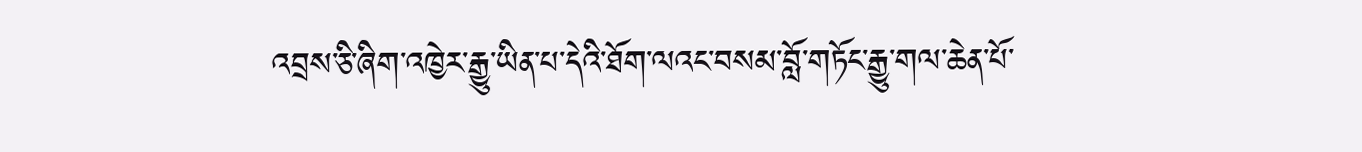འབྲས་ཅི་ཞིག་འཁྱེར་རྒྱུ་ཡིན་པ་དེའི་ཐོག་ལའང་བསམ་བློ་གཏོང་རྒྱུ་གལ་ཆེན་པོ་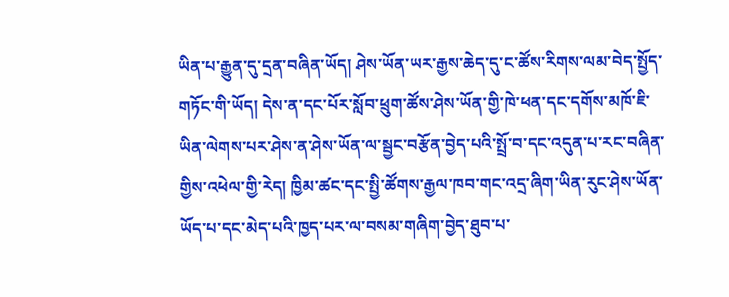ཡིན་པ་རྒྱུན་དུ་དྲན་བཞིན་ཡོད། ཤེས་ཡོན་ཡར་རྒྱས་ཆེད་དུ་ང་ཚོས་རིགས་ལམ་བེད་སྤྱོད་གཏོང་གི་ཡོད། དེས་ན་དང་པོར་སློབ་ཕྲུག་ཚོས་ཤེས་ཡོན་གྱི་ཁེ་ཕན་དང་དགོས་མཁོ་ཇི་ཡིན་ལེགས་པར་ཤེས་ན་ཤེས་ཡོན་ལ་སྦྱང་བརྩོན་བྱེད་པའི་སྤྲོ་བ་དང་འདུན་པ་རང་བཞིན་གྱིས་འཕེལ་གྱི་རེད། ཁྱིམ་ཚང་དང་སྤྱི་ཚོགས་རྒྱལ་ཁབ་གང་འདྲ་ཞིག་ཡིན་རུང་ཤེས་ཡོན་ཡོད་པ་དང་མེད་པའི་ཁྱད་པར་ལ་བསམ་གཞིག་བྱེད་ཐུབ་པ་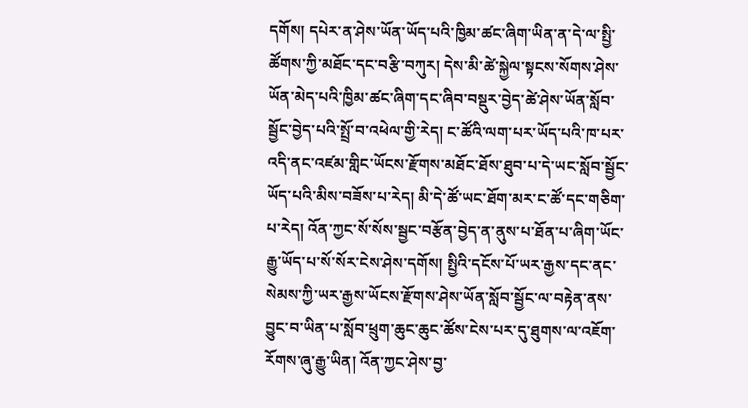དགོས། དཔེར་ན་ཤེས་ཡོན་ཡོད་པའི་ཁྱིམ་ཚང་ཞིག་ཡིན་ན་དེ་ལ་སྤྱི་ཚོགས་ཀྱི་མཐོང་དང་བརྩི་བཀུར། དེས་མི་ཚེ་སྐྱེལ་སྟངས་སོགས་ཤེས་ཡོན་མེད་པའི་ཁྱིམ་ཚང་ཞིག་དང་ཞིབ་བསྡུར་བྱེད་ཚེ་ཤེས་ཡོན་སློབ་སྦྱོང་བྱེད་པའི་སྤྲོ་བ་འཕེལ་གྱི་རེད། ང་ཚོའི་ལག་པར་ཡོད་པའི་ཁ་པར་འདི་ནང་འཛམ་གླིང་ཡོངས་རྫོགས་མཐོང་ཐོས་ཐུབ་པ་དེ་ཡང་སློབ་སྦྱོང་ཡོད་པའི་མིས་བཟོས་པ་རེད། མི་དེ་ཚོ་ཡང་ཐོག་མར་ང་ཚོ་དང་གཅིག་པ་རེད། འོན་ཀྱང་སོ་སོས་སྦྱང་བརྩོན་བྱེད་ན་ནུས་པ་ཐོན་པ་ཞིག་ཡོང་རྒྱུ་ཡོད་པ་སོ་སོར་ངེས་ཤེས་དགོས། སྤྱིའི་དངོས་པོ་ཡར་རྒྱས་དང་ནང་སེམས་ཀྱི་ཡར་རྒྱས་ཡོངས་རྫོགས་ཤེས་ཡོན་སློབ་སྦྱོང་ལ་བརྟེན་ནས་བྱུང་བ་ཡིན་པ་སློབ་ཕྲུག་ཆུང་ཆུང་ཚོས་ངེས་པར་དུ་ཐུགས་ལ་འཇོག་རོགས་ཞུ་རྒྱུ་ཡིན། འོན་ཀྱང་ཤེས་བྱ་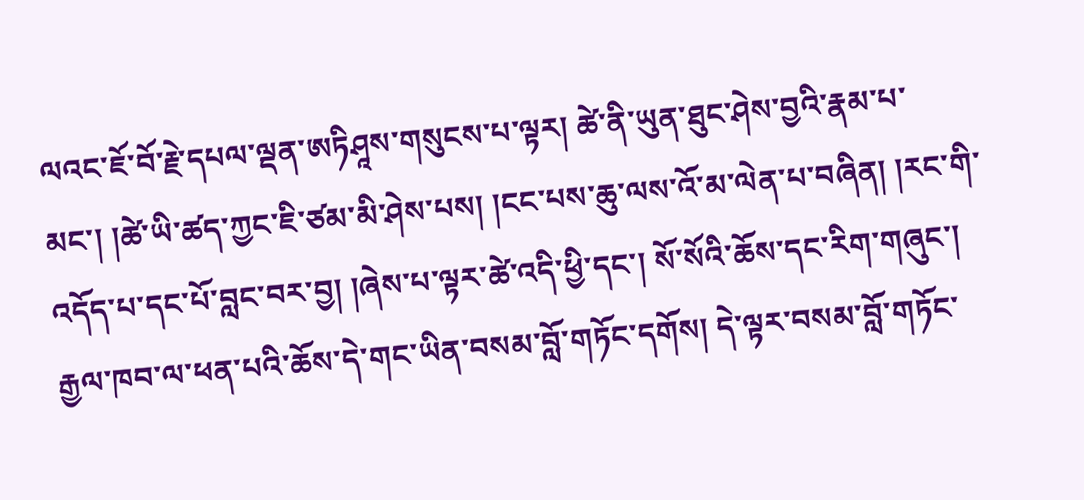ལའང་ཇོ་བོ་རྗེ་དཔལ་ལྡན་ཨཏིཤཱས་གསུངས་པ་ལྟར། ཚེ་ནི་ཡུན་ཐུང་ཤེས་བྱའི་རྣམ་པ་མང་། །ཚེ་ཡི་ཚད་ཀྱང་ཇི་ཙམ་མི་ཤེས་པས། །ངང་པས་ཆུ་ལས་འོ་མ་ལེན་པ་བཞིན། །རང་གི་འདོད་པ་དང་པོ་བླང་བར་བྱ། །ཞེས་པ་ལྟར་ཚེ་འདི་ཕྱི་དང་། སོ་སོའི་ཆོས་དང་རིག་གཞུང་། རྒྱལ་ཁབ་ལ་ཕན་པའི་ཆོས་དེ་གང་ཡིན་བསམ་བློ་གཏོང་དགོས། དེ་ལྟར་བསམ་བློ་གཏོང་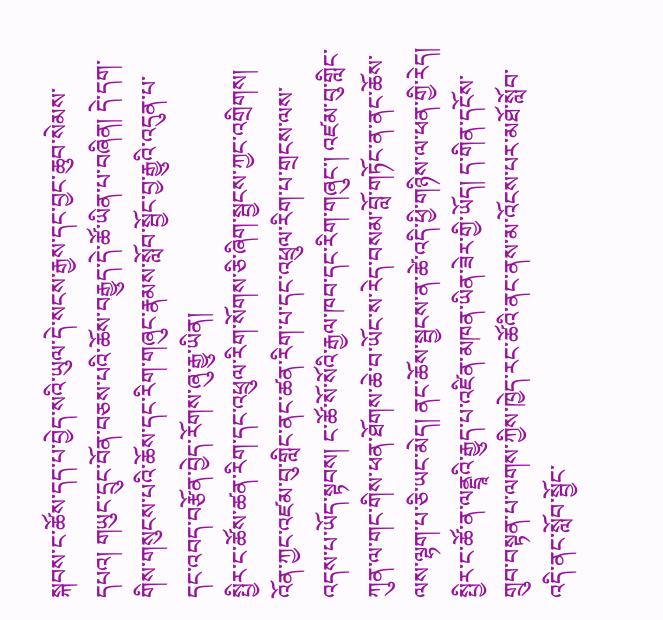སྐབས་ང་ཚོས་དད་པ་བྱེད་སའི་ཡུལ་དེ་སངས་རྒྱས་དང་བྱང་ཆུབ་སེམས་དཔའ། གཡུང་དྲུང་བོན་བཅས་པའི་ཆོས་བརྒྱུད་དེ་ཚོ་ཡིན་པ་བཞིན། དེ་དག་གིས་གསུངས་པའི་ཆོས་དང་རིག་གཞུང་རྣམས་སློབ་སྦྱོང་བྱ་རྒྱུའི་འདུན་པ་དང་འབད་བརྩོན་བྱེད་རོགས་ཞུ་རྒྱུ་ཡིན།
སྤྱིར་ང་ཚོས་ཚན་རིག་དང་འཕྲུལ་རིག་སོགས་ཅི་ཞིག་སྦྱངས་ཀྱང་འགྲིགས། འོན་ཀྱང་འཛམ་བུ་གླིང་ནང་ཚན་རིག་པ་དང་འཕྲུལ་རིག་པ་གྲངས་ལས་འདས་པ་ཡོད་སྟབས། ང་ཚོ་སོ་སོའི་རྒྱལ་ཁབ་དང་རིག་གཞུང་། འཛམ་བུ་གླིང་ཀུན་ལ་གང་གིས་ཕན་ཐོགས་ཆེ་བ་ཡོང་ས་རེད་བསམ་བློ་གཏོང་ན་ནང་ཆོས་ལས་ལྷག་པ་ཅི་ཡང་མེད། ནང་ཆོས་སྦྱངས་ན་ཚེ་འདི་ཕྱི་གཉིས་ལ་ཕན་གྱི་རེད། སྤྱིར་ང་ཚོ་ན་ལནྡྲཱའི་རྒྱུད་པ་འཛིན་མཁན་ཡིན་ཟེར་གྱི་ཡོད། ད་གིན་དངོས་གྲུབ་བསྟན་པ་ལགས་ཀྱིས་ཁྱེད་རང་ཚོའི་ནང་ནས་མ་འོངས་པར་མཐོ་སློབ་འདི་ནང་སློབ་སྦྱོང་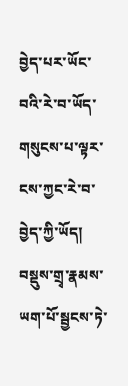བྱེད་པར་ཡོང་བའི་རེ་བ་ཡོད་གསུངས་པ་ལྟར་ངས་ཀྱང་རེ་བ་བྱེད་ཀྱི་ཡོད། བསྡུས་གྲྭ་རྣམས་ཡག་པོ་སྦྱངས་ཏེ་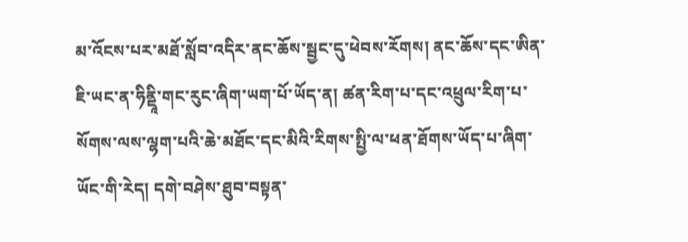མ་འོངས་པར་མཐོ་སློབ་འདིར་ནང་ཆོས་སྦྱང་དུ་ཕེབས་རོགས། ནང་ཆོས་དང་ཨིན་ཇི་ཡང་ན་ཧིནྡཱི་གང་རུང་ཞིག་ཡག་པོ་ཡོད་ན། ཚན་རིག་པ་དང་འཕྲུལ་རིག་པ་སོགས་ལས་ལྷག་པའི་ཆེ་མཐོང་དང་མིའི་རིགས་སྤྱི་ལ་ཕན་ཐོགས་ཡོད་པ་ཞིག་ཡོང་གི་རེད། དགེ་བཤེས་ཐུབ་བསྟན་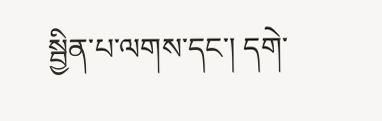སྦྱིན་པ་ལགས་དང་། དགེ་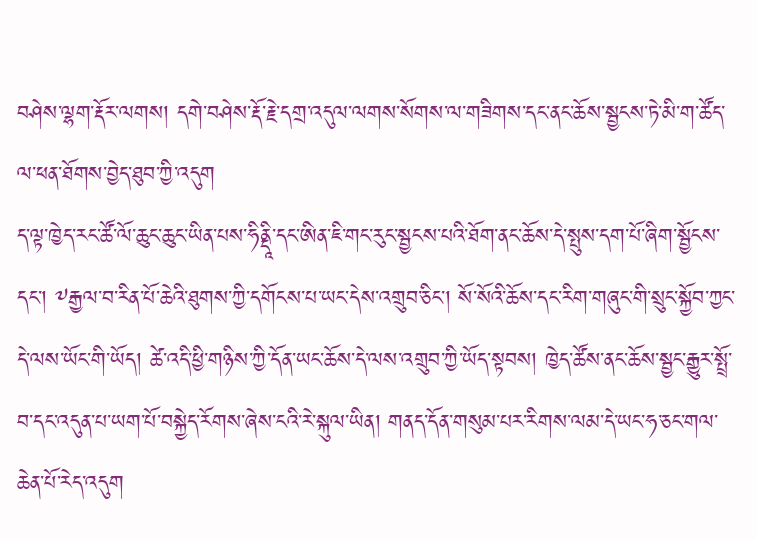བཤེས་ལྷག་རྡོར་ལགས། དགེ་བཤེས་རྡོ་རྗེ་དགྲ་འདུལ་ལགས་སོགས་ལ་གཟིགས་དང་ནང་ཆོས་སྦྱངས་ཏེ་མི་ག་ཚོད་ལ་ཕན་ཐོགས་བྱེད་ཐུབ་ཀྱི་འདུག
ད་ལྟ་ཁྱེད་རང་ཚོ་ལོ་ཆུང་ཆུང་ཡིན་པས་ཧིནྡཱི་དང་ཨིན་ཇི་གང་རུང་སྦྱངས་པའི་ཐོག་ནང་ཆོས་དེ་སྤུས་དག་པོ་ཞིག་སྦྱོངས་དང་། ༸རྒྱལ་བ་རིན་པོ་ཆེའི་ཐུགས་ཀྱི་དགོངས་པ་ཡང་དེས་འགྲུབ་ཅིང་། སོ་སོའི་ཆོས་དང་རིག་གཞུང་གི་སྲུང་སྐྱོབ་ཀྱང་དེ་ལས་ཡོང་གི་ཡོད། ཚེ་འདི་ཕྱི་གཉིས་ཀྱི་དོན་ཡང་ཆོས་དེ་ལས་འགྲུབ་ཀྱི་ཡོད་སྟབས། ཁྱེད་ཚོས་ནང་ཆོས་སྦྱང་རྒྱུར་སྤྲོ་བ་དང་འདུན་པ་ཡག་པོ་བསྐྱེད་རོགས་ཞེས་ངའི་རེ་སྐུལ་ཡིན། གནད་དོན་གསུམ་པར་རིགས་ལམ་དེ་ཡང་ཧ་ཅང་གལ་ཆེན་པོ་རེད་འདུག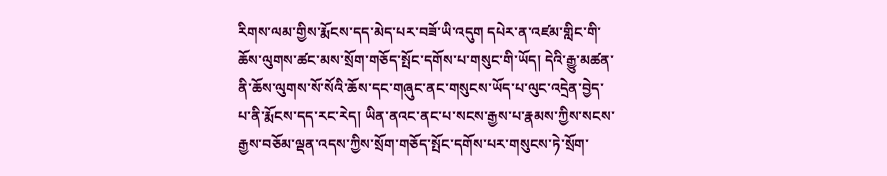རིགས་ལམ་གྱིས་རྨོངས་དད་མེད་པར་བཟོ་ཡི་འདུག དཔེར་ན་འཛམ་གླིང་གི་ཆོས་ལུགས་ཚང་མས་སྲོག་གཅོད་སྤོང་དགོས་པ་གསུང་གི་ཡོད། དེའི་རྒྱུ་མཚན་ནི་ཆོས་ལུགས་སོ་སོའི་ཆོས་དང་གཞུང་ནང་གསུངས་ཡོད་པ་ལུང་འདྲེན་བྱེད་པ་ནི་རྨོངས་དད་རང་རེད། ཡིན་ནའང་ནང་པ་སངས་རྒྱས་པ་རྣམས་ཀྱིས་སངས་རྒྱས་བཅོམ་ལྡན་འདས་ཀྱིས་སྲོག་གཅོད་སྤོང་དགོས་པར་གསུངས་ཏེ་སྲོག་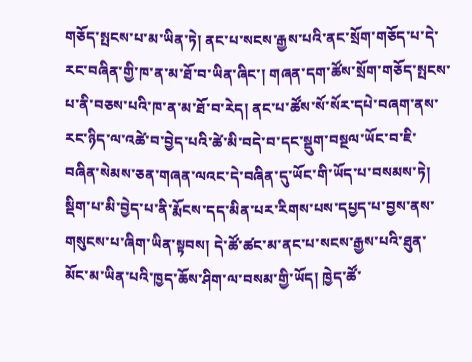གཅོད་སྤངས་པ་མ་ཡིན་ཏེ། ནང་པ་སངས་རྒྱས་པའི་ནང་སྲོག་གཅོད་པ་དེ་རང་བཞིན་གྱི་ཁ་ན་མ་ཐོ་བ་ཡིན་ཞིང་། གཞན་དག་ཚོས་སྲོག་གཅོད་སྤངས་པ་ནི་བཅས་པའི་ཁ་ན་མ་ཐོ་བ་རེད། ནང་པ་ཚོས་སོ་སོར་དཔེ་བཞག་ནས་རང་ཉིད་ལ་འཚེ་བ་བྱེད་པའི་ཚེ་མི་བདེ་བ་དང་སྡུག་བསྔལ་ཡོང་བ་ཇི་བཞིན་སེམས་ཅན་གཞན་ལའང་དེ་བཞིན་དུ་ཡོང་གི་ཡོད་པ་བསམས་ཏེ། སྡིག་པ་མི་བྱེད་པ་ནི་རྨོངས་དད་མིན་པར་རིགས་པས་དཔྱད་པ་བྱས་ནས་གསུངས་པ་ཞིག་ཡིན་སྟབས། དེ་ཚོ་ཚང་མ་ནང་པ་སངས་རྒྱས་པའི་ཐུན་མོང་མ་ཡིན་པའི་ཁྱད་ཆོས་ཤིག་ལ་བསམ་གྱི་ཡོད། ཁྱེད་ཚོ་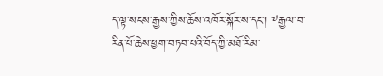ད་ལྟ་སངས་རྒྱས་ཀྱིས་ཆོས་འཁོར་སྐོར་ས་དང་། ༸རྒྱལ་བ་རིན་པོ་ཆེས་ཕྱག་བཏབ་པའི་བོད་ཀྱི་མཐོ་རིམ་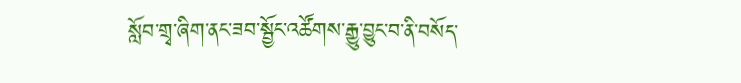སློབ་གྲྭ་ཞིག་ནང་ཟབ་སྦྱོང་འཚོགས་རྒྱུ་བྱུང་བ་ནི་བསོད་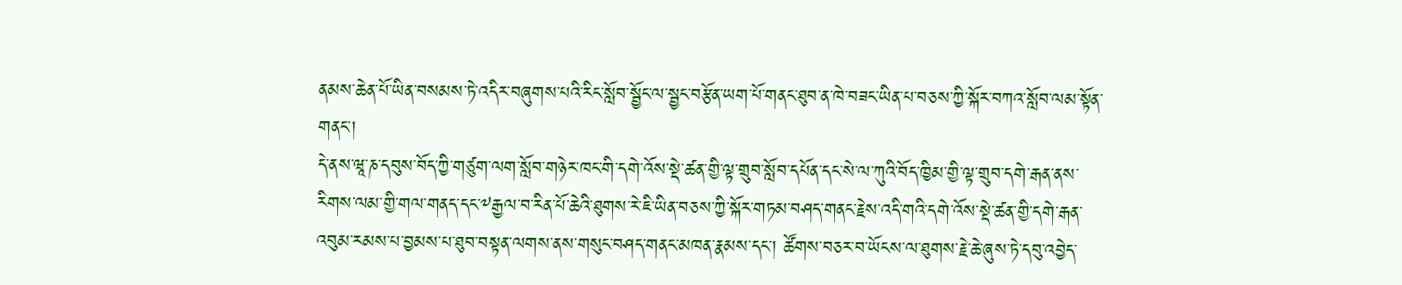ནམས་ཆེན་པོ་ཡིན་བསམས་ཏེ་འདིར་བཞུགས་པའི་རིང་སློབ་སྦྱོང་ལ་སྦྱང་བརྩོན་ཡག་པོ་གནང་ཐུབ་ན་ཁེ་བཟང་ཡིན་པ་བཅས་ཀྱི་སྐོར་བཀའ་སློབ་ལམ་སྟོན་གནང་།
དེ་ནས་ཝཱ་ཎ་དབུས་བོད་ཀྱི་གཙུག་ལག་སློབ་གཉེར་ཁང་གི་དགེ་འོས་སྡེ་ཚན་གྱི་ལྟ་གྲུབ་སློབ་དཔོན་དང་སེ་ལ་ཀུའི་བོད་ཁྱིམ་གྱི་ལྟ་གྲུབ་དགེ་རྒན་ནས་རིགས་ལམ་གྱི་གལ་གནད་དང་༸རྒྱལ་བ་རིན་པོ་ཆེའི་ཐུགས་རེ་ཇི་ཡིན་བཅས་ཀྱི་སྐོར་གཏམ་བཤད་གནང་རྗེས་འདི་གའི་དགེ་འོས་སྡེ་ཚན་གྱི་དགེ་རྒན་འབུམ་རམས་པ་བྱམས་པ་ཐུབ་བསྟན་ལགས་ནས་གསུང་བཤད་གནང་མཁན་རྣམས་དང་། ཚོགས་བཅར་བ་ཡོངས་ལ་ཐུགས་རྗེ་ཆེ་ཞུས་ཏེ་དབུ་འབྱེད་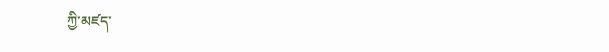ཀྱི་མཛད་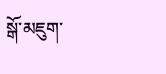སྒོ་མཇུག་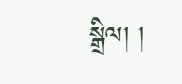སྒྲིལ། །